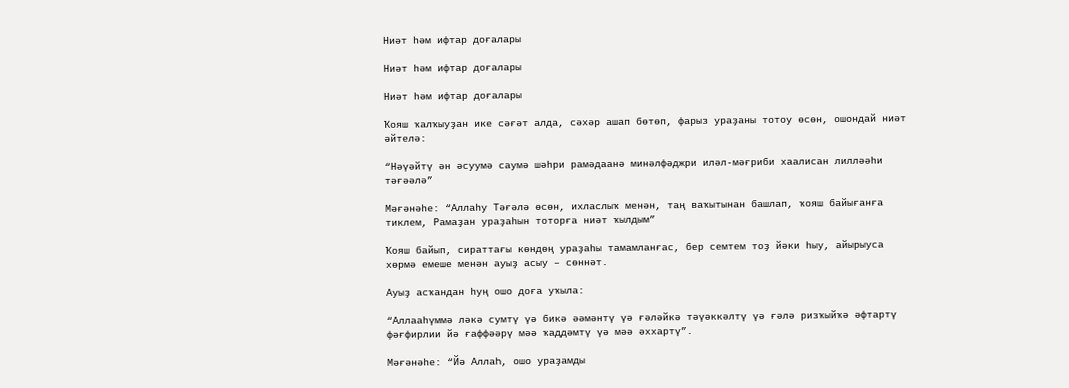Ниәт һәм ифтар доғалары

Ниәт һәм ифтар доғалары

Ниәт һәм ифтар доғалары

Ҡояш ҡалҡыуҙан ике сәғәт алда, сәхәр ашап бөтөп, фарыз ураҙаны тотоу өсөн, ошондай ниәт әйтелә:

“Нәүәйтү ән әсуумә саумә шәһри рамәдаанә минәлфәджри иләл-мәғриби хаалисан лилләәһи тәғәәлә”

Мәғәнәһе: “Аллаһу Тәғәлә өсөн, ихласлыҡ менән, таң ваҡытынан башлап, ҡояш байығанға тиклем, Рамаҙан ураҙаһын тоторға ниәт ҡылдым”

Ҡояш байып, сираттағы көндөң ураҙаһы тамамланғас, бер семтем тоҙ йәки һыу, айырыуса хөрмә емеше менән ауыҙ асыу – сөннәт.

Ауыҙ асҡандан һуң ошо доға уҡыла:

“Аллааһүммә ләкә сумтү үә бикә әәмәнтү үә ғәләйкә тәүәккәлтү үә ғәлә ризҡыйҡә әфтартү фәғфирлии йә ғаффәәрү мәә ҡаддәмтү үә мәә әххартү”.

Мәғәнәһе: “Йә АллаҺ, ошо ураҙамды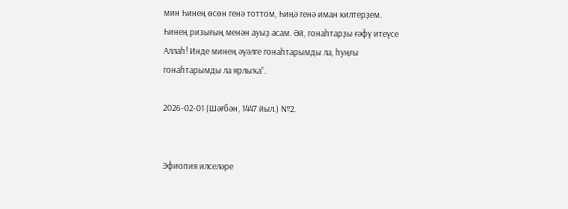мин Һинең өсөн генә тоттом, Һиңә генә иман килтерҙем. Һинең ризығың менән ауыҙ асам. Әй, гонаһтарҙы ғәфү итеүсе Аллаһ! Инде минең әүәлге гонаһтарымды ла, һуңғы гонаһтарымды ла ярлыҡа”.

2026-02-01 (Шәғбән, 1447 йыл.) №2.


Эфиопия илселәре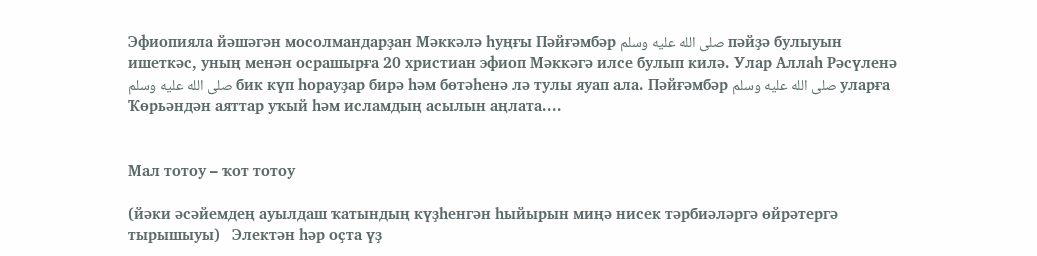Эфиопияла йәшәгән мосолмандарҙан Мәккәлә һуңғы Пәйғәмбәр صلى الله عليه وسلم пәйҙә булыуын ишеткәс, уның менән осрашырға 20 христиан эфиоп Мәккәгә илсе булып килә. Улар Аллаһ Рәсүленә صلى الله عليه وسلم бик күп һорауҙар бирә һәм бөтәһенә лә тулы яуап ала. Пәйғәмбәр صلى الله عليه وسلم уларға Ҡөрьәндән аяттар уҡый һәм исламдың асылын аңлата....


Мал тотоу – ҡот тотоу

(йәки әсәйемдең ауылдаш ҡатындың күҙһенгән һыйырын миңә нисек тәрбиәләргә өйрәтергә тырышыуы)   Электән һәр оҫта үҙ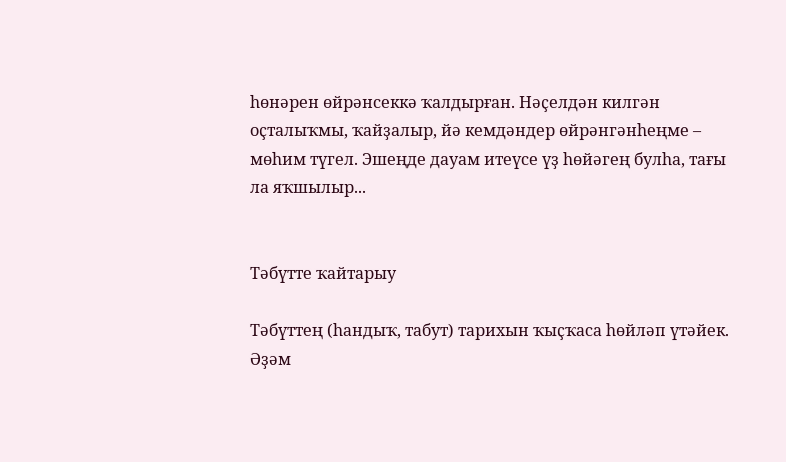һөнәрен өйрәнсеккә ҡалдырған. Нәҫелдән килгән оҫталыҡмы, ҡайҙалыр, йә кемдәндер өйрәнгәнһеңме – мөһим түгел. Эшеңде дауам итеүсе үҙ һөйәгең булһа, тағы ла яҡшылыр...


Тәбүтте ҡайтарыу

Тәбүттең (һандыҡ, табут) тарихын ҡыҫҡаса һөйләп үтәйек.   Әҙәм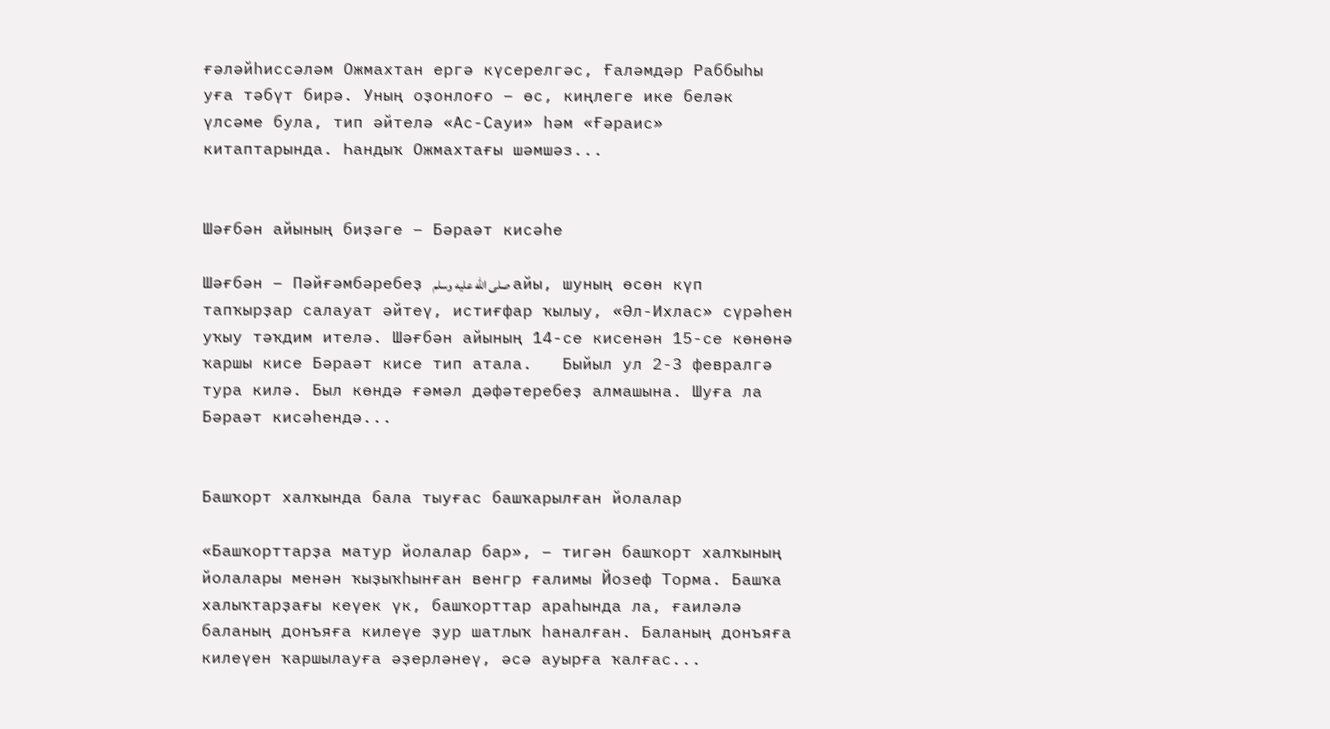ғәләйһиссәләм Ожмахтан ергә күсерелгәс, Ғаләмдәр Раббыһы уға тәбүт бирә. Уның оҙонлоғо − өс, киңлеге ике беләк үлсәме була, тип әйтелә «Ас-Сауи» һәм «Ғәраис» китаптарында. Һандыҡ Ожмахтағы шәмшәз...


Шәғбән айының биҙәге – Бәраәт кисәһе

Шәғбән – Пәйғәмбәребеҙ صلى الله عليه وسلم айы, шуның өсөн күп тапҡырҙар салауат әйтеү, истиғфар ҡылыу, «Әл-Ихлас» сүрәһен уҡыу тәҡдим ителә. Шәғбән айының 14-се кисенән 15-се көнөнә ҡаршы кисе Бәраәт кисе тип атала.   Быйыл ул 2-3 февралгә тура килә. Был көндә ғәмәл дәфәтеребеҙ алмашына. Шуға ла Бәраәт кисәһендә...


Башҡорт халҡында бала тыуғас башҡарылған йолалар

«Башҡорттарҙа матур йолалар бар», – тигән башҡорт халҡының йолалары менән ҡыҙыҡһынған венгр ғалимы Йозеф Торма. Башҡа халыҡтарҙағы кеүек үк, башҡорттар араһында ла, ғаиләлә баланың донъяға килеүе ҙур шатлыҡ һаналған. Баланың донъяға килеүен ҡаршылауға әҙерләнеү, әсә ауырға ҡалғас...